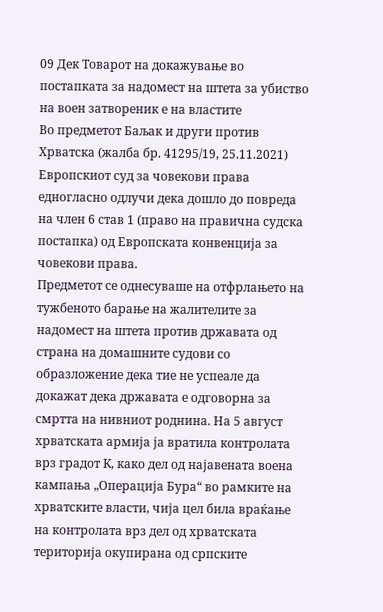09 Дек Товарот на докажување во постапката за надомест на штета за убиство на воен затвореник е на властите
Во предметот Баљак и други против Хрватска (жалба бр. 41295/19, 25.11.2021) Европскиот суд за човекови права едногласно одлучи дека дошло до повреда на член 6 став 1 (право на правична судска постапка) од Европската конвенција за човекови права.
Предметот се однесуваше на отфрлањето на тужбеното барање на жалителите за надомест на штета против државата од страна на домашните судови со образложение дека тие не успеале да докажат дека државата е одговорна за смртта на нивниот роднина. На 5 август хрватската армија ја вратила контролата врз градот К, како дел од најавената воена кампања „Операција Бура“ во рамките на хрватските власти, чија цел била враќање на контролата врз дел од хрватската територија окупирана од српските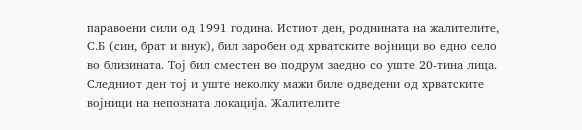паравоени сили од 1991 година. Истиот ден, роднината на жалителите, С.Б (син, брат и внук), бил заробен од хрватските војници во едно село во близината. Тој бил сместен во подрум заедно со уште 20-тина лица. Следниот ден тој и уште неколку мажи биле одведени од хрватските војници на непозната локација. Жалителите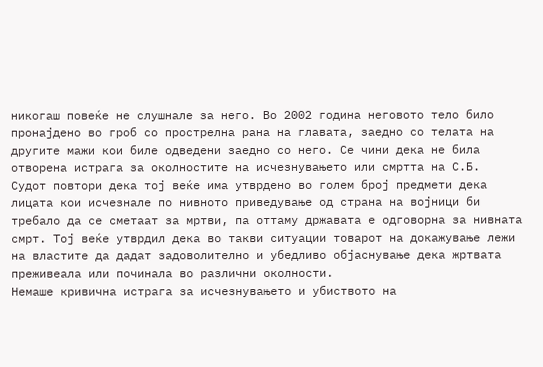никогаш повеќе не слушнале за него. Во 2002 година неговото тело било пронајдено во гроб со прострелна рана на главата, заедно со телата на другите мажи кои биле одведени заедно со него. Се чини дека не била отворена истрага за околностите на исчезнувањето или смртта на С.Б.
Судот повтори дека тој веќе има утврдено во голем број предмети дека лицата кои исчезнале по нивното приведување од страна на војници би требало да се сметаат за мртви, па оттаму државата е одговорна за нивната смрт. Тој веќе утврдил дека во такви ситуации товарот на докажување лежи на властите да дадат задоволително и убедливо објаснување дека жртвата преживеала или починала во различни околности.
Немаше кривична истрага за исчезнувањето и убиството на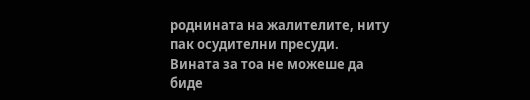роднината на жалителите, ниту пак осудителни пресуди. Вината за тоа не можеше да биде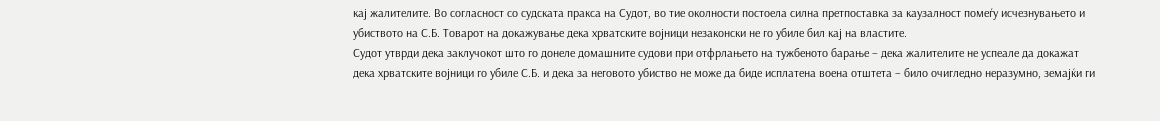кај жалителите. Во согласност со судската пракса на Судот, во тие околности постоела силна претпоставка за каузалност помеѓу исчезнувањето и убиството на С.Б. Товарот на докажување дека хрватските војници незаконски не го убиле бил кај на властите.
Судот утврди дека заклучокот што го донеле домашните судови при отфрлањето на тужбеното барање – дека жалителите не успеале да докажат дека хрватските војници го убиле С.Б. и дека за неговото убиство не може да биде исплатена воена отштета – било очигледно неразумно, земајќи ги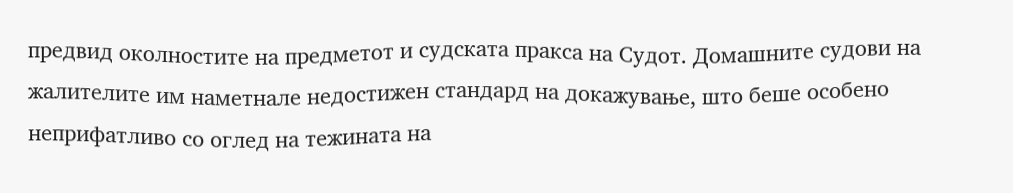предвид околностите на предметот и судската пракса на Судот. Домашните судови на жалителите им наметнале недостижен стандард на докажување, што беше особено неприфатливо со оглед на тежината на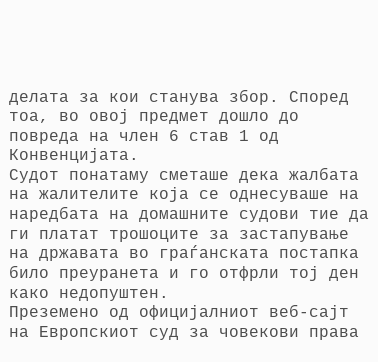делата за кои станува збор. Според тоа, во овој предмет дошло до повреда на член 6 став 1 од Конвенцијата.
Судот понатаму сметаше дека жалбата на жалителите која се однесуваше на наредбата на домашните судови тие да ги платат трошоците за застапување на државата во граѓанската постапка било преуранета и го отфрли тој ден како недопуштен.
Преземено од официјалниот веб-сајт на Европскиот суд за човекови права